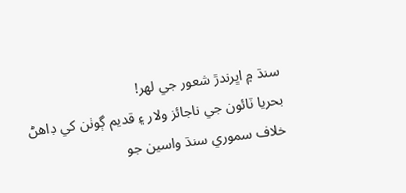سنڌ ۾ اڀرندڙ شعور جي لهر!
بحريا ٽائون جي ناجائز ولار ۽ قديم ڳوٺن کي ڊاهڻ خلاف سموري سنڌ واسين جو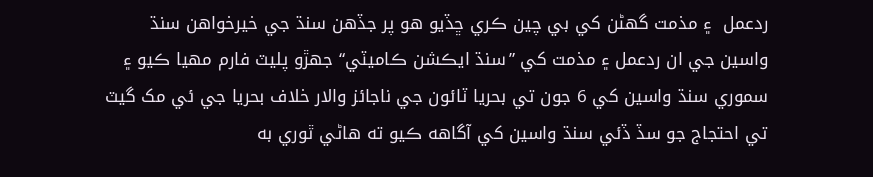ردعمل  ۽ مذمت گهڻن کي بي چين ڪري ڇڏيو هو پر جڏهن سنڌ جي خيرخواهن سنڌ واسين جي ان ردعمل ۽ مذمت کي ”سنڌ ايڪشن ڪاميٽي“ جهڙو پليٽ فارم مهيا ڪيو ۽ سموري سنڌ واسين کي 6 جون تي بحريا ٽائون جي ناجائز والار خلاف بحريا جي ئي مک گيٽ تي احتجاج جو سڏ ڏئي سنڌ واسين کي آگاهه ڪيو ته هاڻي ٿوري به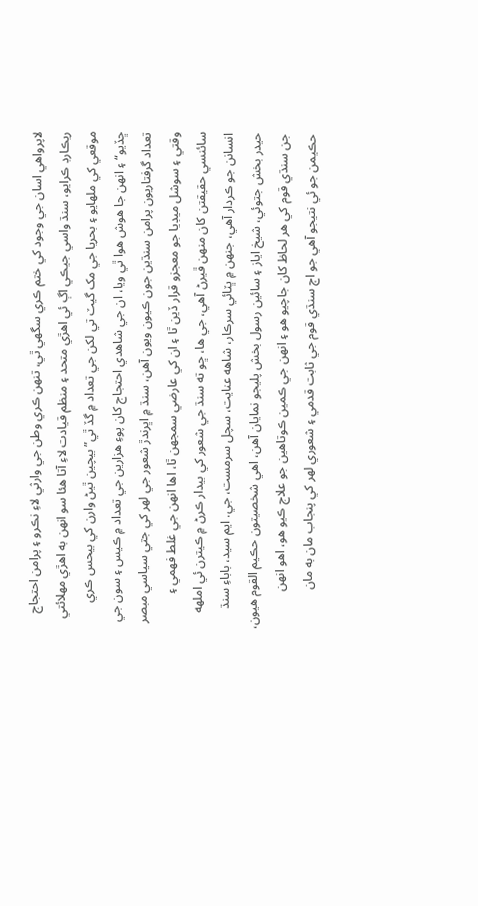لاپرواهي اسان جي وجود کي ختم ڪري سگهي ٿي، تنهن ڪري وطن جي وارثي لاءِ نڪرو ۽ پرامن احتجاج ريڪارڊ ڪرايو، سنڌ واسي جيڪي اڳ ئي اهڙي متحد ۽ منظم قيادت لاءِ آتا هئا سو انهن به اھڙي مهلائتي موقعي کي ملهايو ۽ بحريا جي مک گيٽ تي لکن جي تعداد ۾ گڏ ٿي”بيچين ٿيڻ وارن کي بيحس ڪري ڇڏيو“ ۽ انهن جا هوش هوا ٿي ويا، ان جي شاهدي احتجاج کان پوءِ هزارين جي تعداد ۾ ڪيس ۽ سون جي تعداد گرفتاريون پرامن سنڌين جون ڪيون ويون آهن، سنڌ ۾ اڀرندڙ شعور جي لهر کي جتي سياسي مبصر وقتي ۽ سوشل ميڊيا جو معجزو قرار ڏين ٿا ۽ ان کي عارضي سمجهن ٿا، اها انهن جي غلط فهمي ۽ سائنسي حقيقتن کان منهن ڦيرڻ آهي، جي ها، ڇو ته سنڌ جي شعور کي بيدار ڪرڻ ۾ ڪيترن ئي املهه انسانن جو ڪردار آهي، جنهن ۾ ڀٽائي سرڪار، شاهه عنايت، سچل سرمست، جي. ايم سيد، باباءِ سنڌ حيدر بخش جتوئي، شيخ اياز ۽ سائين رسول بخش پليجو نمايان آهن، اهي شخصيتون حڪيم القوم هيون، جن سنڌي قوم کي هر لحاظ کان جاچيو هو ۽ انهن جي ڪمين ڪوتاهين جو علاج ڪيو هو، اهو انهن حڪيمن جو ئي نتيجو آهي جو اڄ سنڌي قوم جي ثابت قدمي ۽ شعوري لهر کي پنجاب مان به مان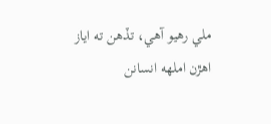ملي رهيو آهي، تڏهن ته اياز اهڙن املهه انسانن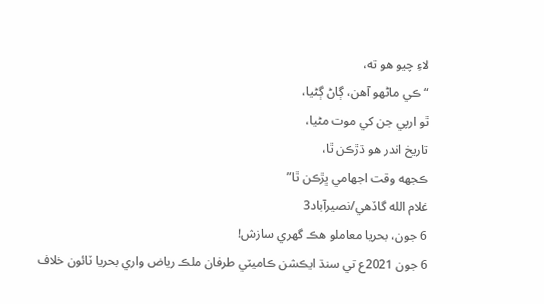لاءِ چيو هو ته،
“ڪي ماڻهو آهن، ڳاڻ ڳڻيا،
ٿو ارپي جن کي موت مڻيا،
تاريخ اندر هو ڌڙڪن ٿا،
ڪجهه وقت اجهامي ڀڙڪن ٿا”
غلام الله گاڏهي/نصيرآباد3
6 جون، بحريا معاملو هڪ گهري سازش!
6 جون 2021ع تي سنڌ ايڪشن ڪاميٽي طرفان ملڪ رياض واري بحريا ٽائون خلاف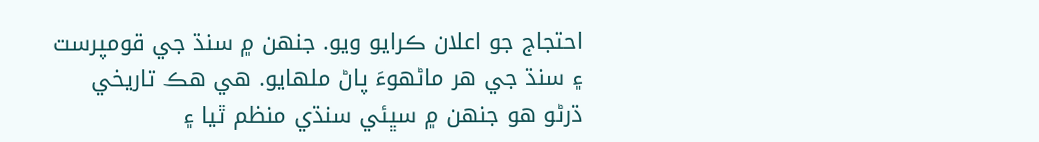احتجاج جو اعلان ڪرايو ويو. جنهن ۾ سنڌ جي قومپرست ۽ سنڌ جي هر ماڻهوءَ پاڻ ملهايو. هي هڪ تاريخي ڌرڻو هو جنهن ۾ سڀئي سنڌي منظم ٿيا ۽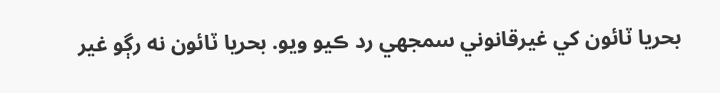بحريا ٽائون کي غيرقانوني سمجهي رد ڪيو ويو. بحريا ٽائون نه رڳو غير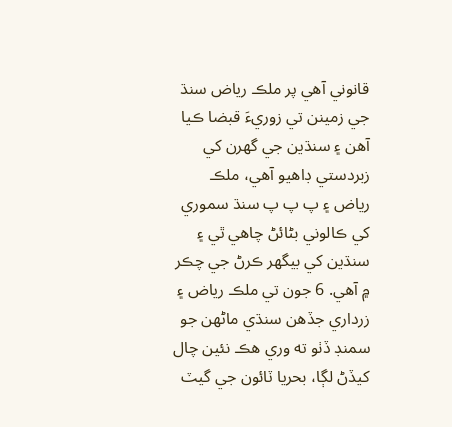قانوني آهي پر ملڪ رياض سنڌ جي زمينن تي زوريءَ قبضا ڪيا آهن ۽ سنڌين جي گهرن کي زبردستي ڊاهيو آهي، ملڪ رياض ۽ پ پ پ سنڌ سموري کي ڪالوني بڻائڻ چاهي ٿي ۽ سنڌين کي بيگهر ڪرڻ جي چڪر ۾ آهي. 6 جون تي ملڪ رياض ۽ زرداري جڏهن سنڌي ماڻهن جو سمنڊ ڏٺو ته وري هڪ نئين چال کيڏڻ لڳا، بحريا ٽائون جي گيٽ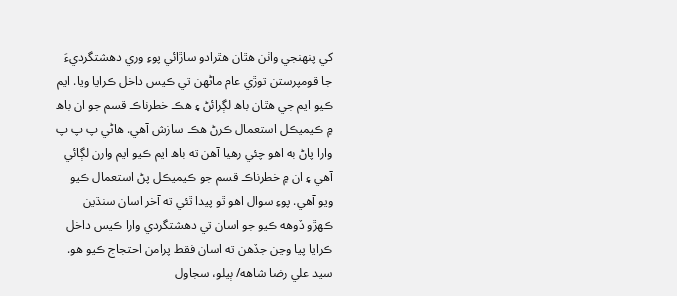کي پنهنجي واٺن هٿان هٿرادو ساڙائي پوءِ وري دهشتگرديءَ جا قومپرستن توڙي عام ماڻهن تي ڪيس داخل ڪرايا ويا. ايم ڪيو ايم جي هٿان باھ لڳرائڻ ۽ هڪ خطرناڪ قسم جو ان باھ ۾ ڪيميڪل استعمال ڪرڻ هڪ سازش آهي. هاڻي پ پ پ وارا پاڻ به اهو چئي رهيا آهن ته باھ ايم ڪيو ايم وارن لڳائي آهي ۽ ان ۾ خطرناڪ قسم جو ڪيميڪل پڻ استعمال ڪيو ويو آهي. پوءِ سوال اهو ٿو پيدا ٿئي ته آخر اسان سنڌين ڪهڙو ڏوهه ڪيو جو اسان تي دهشتگردي وارا ڪيس داخل ڪرايا پيا وڃن جڏهن ته اسان فقط پرامن احتجاج ڪيو هو.
سيد علي رضا شاهه/ ٻيلو، سجاول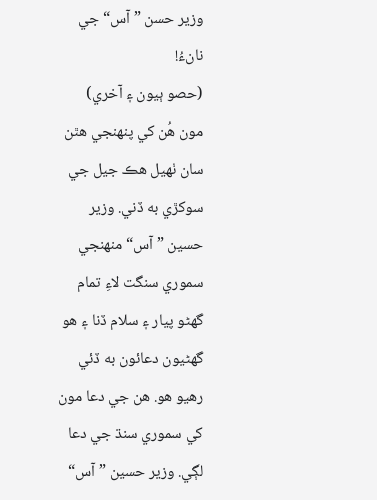وزير حسن ”آس“ جي نانءُ!
(حصو ٻيون ۽ آخري)
مون هُن کي پنهنجي هٿن سان ٺهيل هڪ جيل جي سوکڙي به ڏني. وزير حسين ”آس“ منهنجي سموري سنگت لاءِ تمام گھڻو پيار ۽ سلام ڏنا ۽ هو گھڻيون دعائون به ڏئي رهيو هو. هن جي دعا مون کي سموري سنڌ جي دعا لڳي. وزير حسين ”آس“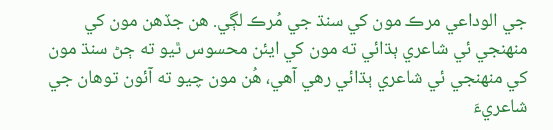جي الوداعي مرڪ مون کي سنڌ جي مُرڪ لڳي. هن جڏهن مون کي منهنجي ئي شاعري ٻڌائي ته مون کي ايئن محسوس ٿيو ته ڄڻ سنڌ مون کي منهنجي ئي شاعري ٻڌائي رهي آهي، هُن مون چيو ته آئون توهان جي شاعريءَ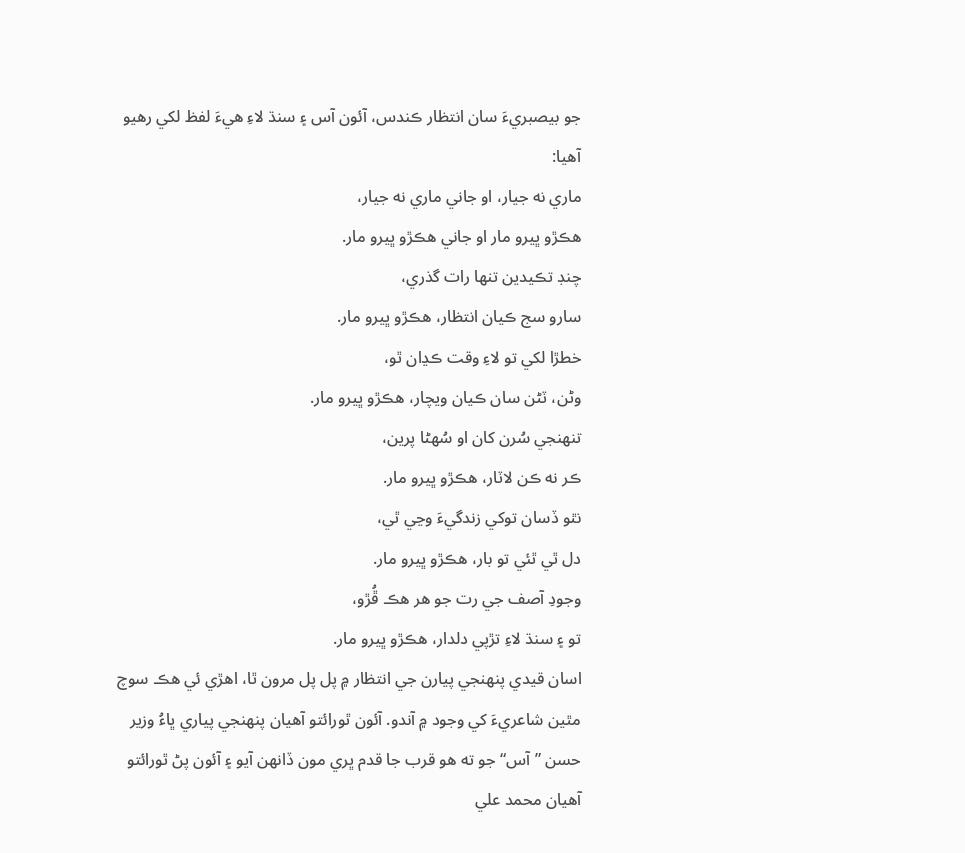جو بيصبريءَ سان انتظار ڪندس، آئون آس ۽ سنڌ لاءِ هيءَ لفظ لکي رهيو آهيا:
ماري نه جيار، او جاني ماري نه جيار،
هڪڙو ڀيرو مار او جاني هڪڙو ڀيرو مار.
چنڊ تڪيدين تنها رات گذري،
سارو سج ڪيان انتظار، هڪڙو ڀيرو مار.
خطڙا لکي تو لاءِ وقت ڪڍان ٿو،
وڻن، ٽڻن سان ڪيان ويچار، هڪڙو ڀيرو مار.
تنهنجي سُرن کان او سُهڻا پرين،
ڪر نه ڪن لاٽار، هڪڙو ڀيرو مار.
نٿو ڏسان توکي زندگيءَ وڃي ٿي،
دل ٿي ٿئي تو بار، هڪڙو ڀيرو مار.
وجودِ آصف جي رت جو هر هڪ ڦُڙو،
تو ۽ سنڌ لاءِ تڙپي دلدار، هڪڙو ڀيرو مار.
اسان قيدي پنهنجي پيارن جي انتظار ۾ پل پل مرون ٿا، اهڙي ئي هڪ سوچ مٿين شاعريءَ کي وجود ۾ آندو. آئون ٿورائتو آهيان پنهنجي پياري ڀاءُ وزير حسن ”آس“ جو ته هو قرب جا قدم ڀري مون ڏانهن آيو ۽ آئون پڻ ٿورائتو آهيان محمد علي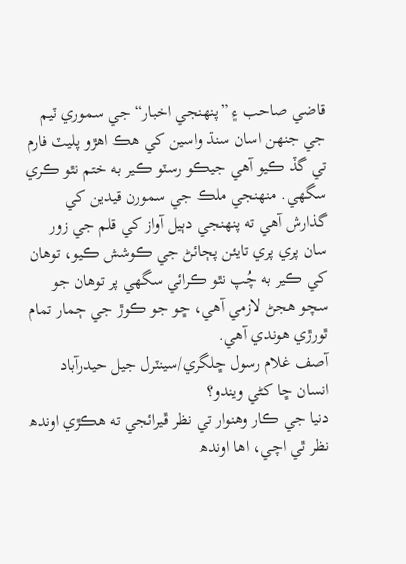قاضي صاحب ۽ ”پنهنجي اخبار“ جي سموري ٽيم جي جنهن اسان سنڌ واسين کي هڪ اهڙو پليٽ فارم تي گڏ ڪيو آهي جيڪو رسٽو ڪير به ختم نٿو ڪري سگھي. منهنجي ملڪ جي سمورن قيدين کي گذارش آهي ته پنهنجي دٻيل آواز کي قلم جي زور سان پري پري تايئن پڄائڻ جي ڪوشش ڪيو، توهان کي ڪير به چُپ نٿو ڪرائي سگھي پر توهان جو سچو هجڻ لازمي آهي، ڇو جو ڪوڙ جي ڄمار تمام ٿورڙي هوندي آهي.
آصف غلام رسول ڇلگري/سينٽرل جيل حيدرآباد
انسان ڇا کڻي ويندو؟
دنيا جي ڪار وهنوار تي نظر ڦيرائجي ته هڪڙي اوندھ نظر ٿي اچي، اها اوندھ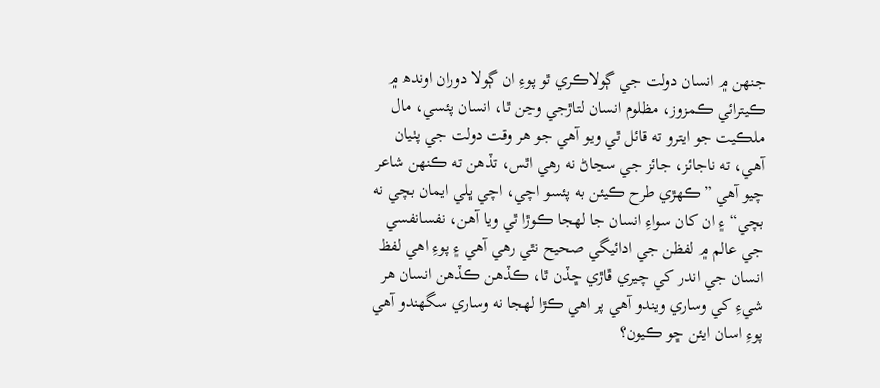جنهن ۾ انسان دولت جي ڳولاڪري ٿو پوءِ ان ڳولا دوران اوندھ ۾ ڪيترائي ڪمزوز، مظلوم انسان لتاڙجي وڃن ٿا، انسان پئسي، مال ملڪيت جو ايترو ته قائل ٿي ويو آهي جو هر وقت دولت جي پٺيان آهي، ته ناجائز، جائز جي سڃاڻ نه رهي اٿس، تڏهن ته ڪنهن شاعر چيو آهي ”ڪھڙي طرح ڪيئن به پئسو اچي، اچي ڀلي ايمان بچي نه بچي“ ۽ ان کان سواءِ انسان جا لهجا ڪوڙا ٿي ويا آهن، نفسانفسي جي عالم ۾ لفظن جي ادائيگي صحيح نٿي رهي آهي ۽ پوءِ اهي لفظ انسان جي اندر کي چيري ڦاڙي ڇڏن ٿا، ڪڏهن ڪڏهن انسان هر شيءِ کي وساري ويندو آهي پر اهي ڪڙا لهجا نه وساري سگهندو آهي پوءِ اسان ايئن ڇو ڪيون؟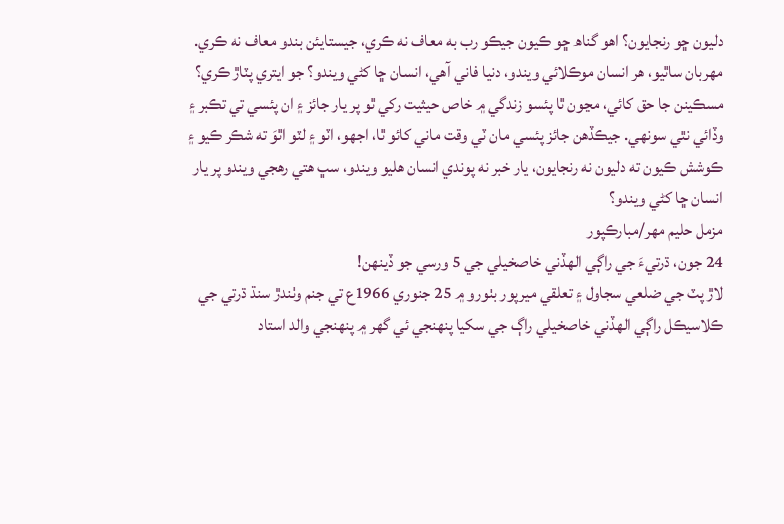دليون ڇو رنجايون؟ اهو گناھ ڇو ڪيون جيڪو رب به معاف نه ڪري، جيستايئن بندو معاف نه ڪري. مهربان ساٿيو، هر انسان موڪلائي ويندو، دنيا فاني آهي، انسان ڇا کڻي ويندو؟ جو ايتري پٽاڙ ڪري؟ مسڪينن جا حق کائي، مڃون ٿا پئسو زندگي ۾ خاص حيثيت رکي ٿو پر يار جائز ۽ ان پئسي تي تڪبر ۽ وڏائي نٿي سونهي. جيڪڏهن جائز پئسي مان ٽي وقت ماني کائو ٿا، اجهو، اٽو ۽ لٽو اٿوَ ته شڪر ڪيو ۽ ڪوشش ڪيون ته دليون نه رنجايون، يار خبر نه پوندي انسان هليو ويندو، سڀ هتي رهجي ويندو پر يار انسان ڇا کڻي ويندو؟
مزمل حليم مهر/مبارڪپور
24 جون، ڌرتيءَ جي راڳي الهڏني خاصخيلي جي 5 ورسي جو ڏينهن!
لاڙ پٽ جي ضلعي سجاول ۽ تعلقي ميرپور بٺورو ۾ 25 جنوري 1966ع تي جنم وٺندڙ سنڌ ڌرتي جي ڪلاسيڪل راڳي الهڏني خاصخيلي راڳ جي سکيا پنهنجي ئي گهر ۾ پنهنجي والد استاد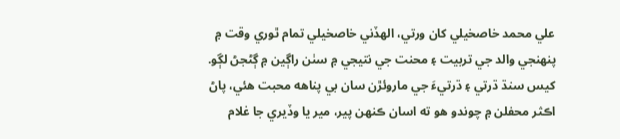علي محمد خاصخيلي کان ورتي، الهڏني خاصخيلي تمام ٿوري وقت ۾ پنهنجي والد جي تربيت ۽ محنت جي نتيجي ۾ سٺن راڳين ۾ ڳڻجڻ لڳو. کيس سنڌ ڌرتي ۽ ڌرتيءَ جي ماروئڙن سان بي پناهه محبت هئي، پاڻ اڪثر محفلن ۾ چوندو هو ته اسان ڪنهن پير، مير يا وڏيري جا غلام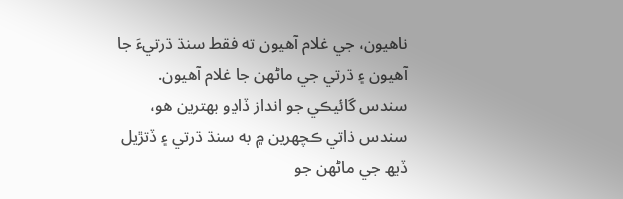ناهيون، جي غلام آھيون ته فقط سنڌ ڌرتيءَ جا آھيون ۽ ڌرتي جي ماڻھن جا غلام آھيون. سندس گائيڪي جو انداز ڏاڍو بهترين هو، سندس ذاتي ڪچھرين ۾ به سنڌ ڌرتي ۽ ڏتڙيل ڏيھ جي ماڻھن جو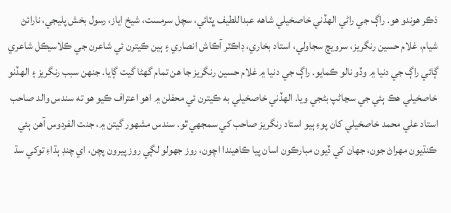ذڪر هوندو هو. راڳ جي راڻي الهڏني خاصخيلي شاهه عبداللطيف ڀٽائي، سچل سرمست، شيخ اياز، رسول بخش پليجي، نارائڻ شيام، غلام حسين رنگريز، سرويچ سجاولي، استاد بخاري، ڊاڪٽر آڪاش انصاري ۽ ٻين ڪيترن ئي شاعرن جي ڪلاسيڪل شاعري ڳائي راڳ جي دنيا ۾ وڏو نالو ڪمايو. راڳ جي دنيا ۾ غلام حسين رنگريز جا هن تمام گهڻا گيت ڳايا. جنهن سبب رنگريز ۽ الهڏنو خاصخيلي هڪ ٻئي جي سڃاڻپ بڻجي ويا. الهڏني خاصخيلي به ڪيترن ئي محفلن ۾ اهو اعتراف ڪيو هو ته سندس والد صاحب استاد علي محمد خاصخيلي کان پوءِ ٻيو استاد رنگريز صاحب کي سمجهي ٿو. سندس مشھور گيتن ۾، جنت الفردوس آھن ٻئي ڪنڌيون مهراڻ جون، جهان کي ڏيون مبارڪون اسان پيا ڪاهيندا اچون، روز جهولو لڳي روز پيرون پچن، اي چنڊ ٻڌاءِ توکي سڌ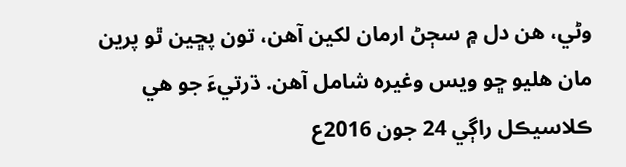وڻي، هن دل ۾ سڄڻ ارمان لکين آھن، تون پڇين ٿو پرين مان هليو ڇو ويس وغيره شامل آھن. ڌرتيءَ جو هي ڪلاسيڪل راڳي 24 جون 2016ع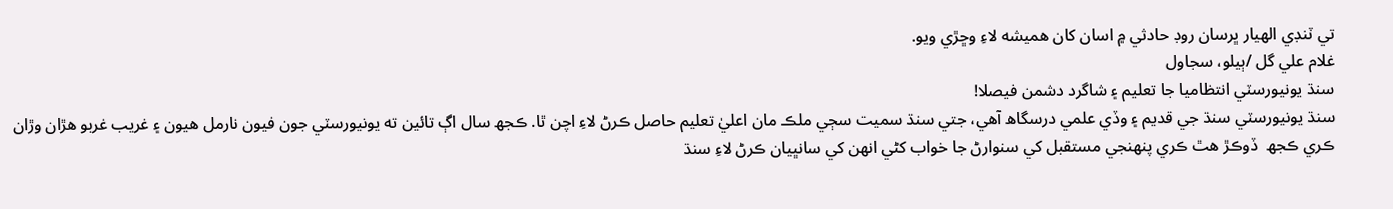تي ٽنڊي الهيار ڀرسان روڊ حادثي ۾ اسان کان هميشه لاءِ وڇڙي ويو.
غلام علي گل /ٻيلو، سجاول
سنڌ يونيورسٽي انتظاميا جا تعليم ۽ شاگرد دشمن فيصلا!
سنڌ يونيورسٽي سنڌ جي قديم ۽ وڏي علمي درسگاھ آھي، جتي سنڌ سميت سڄي ملڪ مان اعليٰ تعليم حاصل ڪرڻ لاءِ اچن ٿا. ڪجھ سال اڳ تائين ته يونيورسٽي جون فيون نارمل ھيون ۽ غريب غربو ھڙان وڙان ڪري ڪجھ  ڏوڪڙ ھٿ ڪري پنھنجي مستقبل کي سنوارڻ جا خواب کڻي انھن کي سانڀيان ڪرڻ لاءِ سنڌ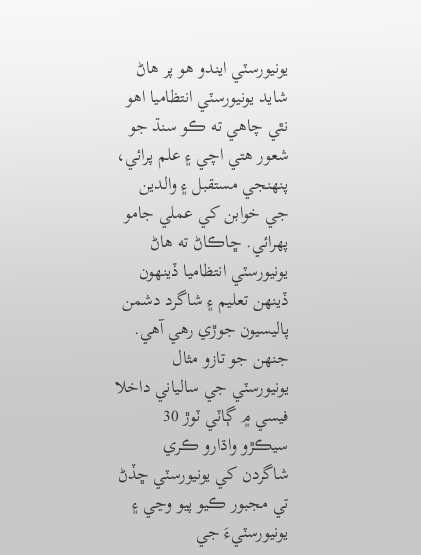يونيورسٽي ايندو ھو پر ھاڻ شايد يونيورسٽي انتظاميا اھو نٿي چاھي ته ڪو سنڌ جو شعور ھتي اچي ۽ علم پرائي، پنھنجي مستقبل ۽ والدين جي خوابن کي عملي جامو پهرائي. ڇاڪاڻ ته ھاڻ يونيورسٽي انتظاميا ڏينھون ڏينھن تعليم ۽ شاگرد دشمن پاليسيون جوڙي رھي آھي. جنھن جو تازو مثال يونيورسٽي جي سالياني داخلا فيسي ۾ ڳاٽي ٽوڙ 30 سيڪڙو واڌارو ڪري شاگردن کي يونيورسٽي ڇڏڻ تي مجبور ڪيو پيو وڃي ۽ يونيورسٽيءَ جي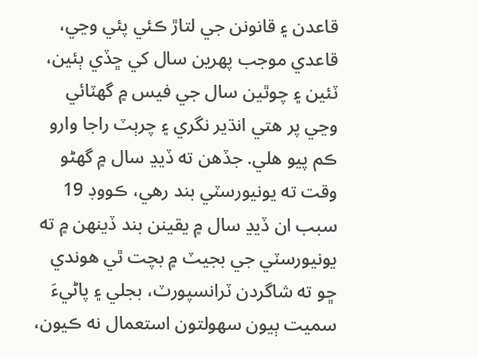قاعدن ۽ قانونن جي لتاڙ ڪئي پئي وڃي، قاعدي موجب پھرين سال کي ڇڏي ٻئين، ٽئين ۽ چوٿين سال جي فيس ۾ گھٽائي وڃي پر ھتي انڌير نگري ۽ چرٻٽ راجا وارو ڪم پيو ھلي. جڏھن ته ڏيڍ سال ۾ گھڻو وقت ته يونيورسٽي بند رھي، ڪووڊ 19 سبب ان ڏيڍ سال ۾ يقينن بند ڏينھن ۾ ته يونيورسٽي جي بجيٽ ۾ بچت ٿي ھوندي ڇو ته شاگردن ٽرانسپورٽ، بجلي ۽ پاڻيءَ سميت ٻيون سھولتون استعمال نه ڪيون،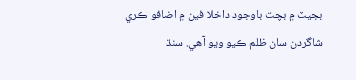بجيٽ ۾ بچت باوجود داخلا فين ۾ اضافو ڪري شاگردن سان ظلم ڪيو ويو آھي. سنڌ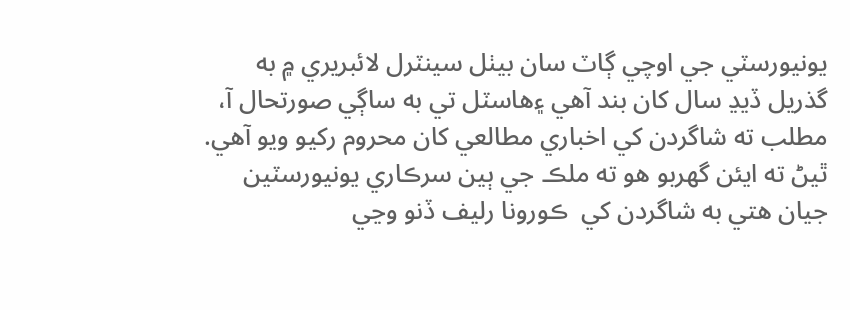يونيورسٽي جي اوچي ڳاٽ سان بيٺل سينٽرل لائبريري ۾ به گذريل ڏيڍ سال کان بند آهي ۽ھاسٽل تي به ساڳي صورتحال آ، مطلب ته شاگردن کي اخباري مطالعي کان محروم رکيو ويو آھي. ٿيڻ ته ايئن گھربو ھو ته ملڪ جي ٻين سرڪاري يونيورسٽين جيان ھتي به شاگردن کي  ڪورونا رليف ڏنو وڃي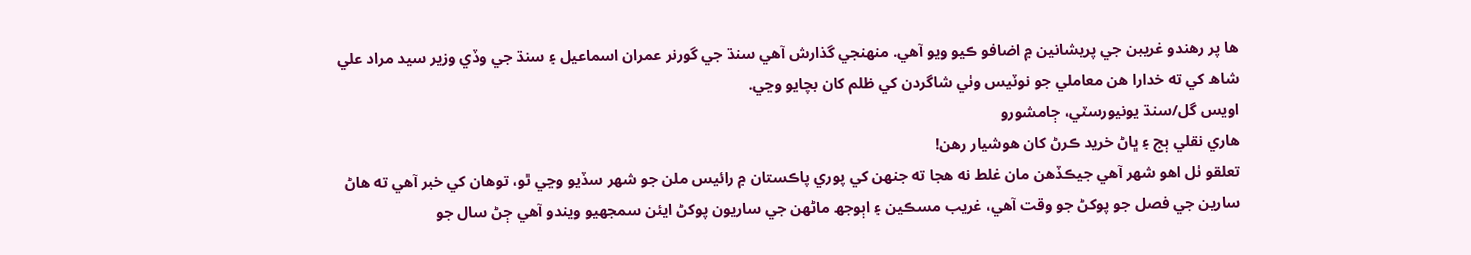ھا پر رھندو غريبن جي پريشانين ۾ اضافو ڪيو ويو آهي. منھنجي گذارش آھي سنڌ جي گورنر عمران اسماعيل ۽ سنڌ جي وڏي وزير سيد مراد علي شاھ کي ته خدارا ھن معاملي جو نوٽيس وٺي شاگردن کي ظلم کان بچايو وڃي.
اويس گل/سنڌ يونيورسٽي، ڄامشورو
هاري نقلي ٻج ۽ ڀاڻ خريد ڪرڻ کان هوشيار رهن!
تعلقو ٺل اهو شھر آھي جيڪڏھن مان غلط نه هجا ته جنهن کي پوري پاڪستان ۾ رائيس ملن جو شھر سڏيو وڃي ٿو، توهان کي خبر آھي ته هاڻ سارين جي فصل جو پوکڻ جو وقت آھي، غريب مسڪين ۽ اٻوجھ ماڻھن جي ساريون پوکڻ ايئن سمجهيو ويندو آهي ڄڻ سال جو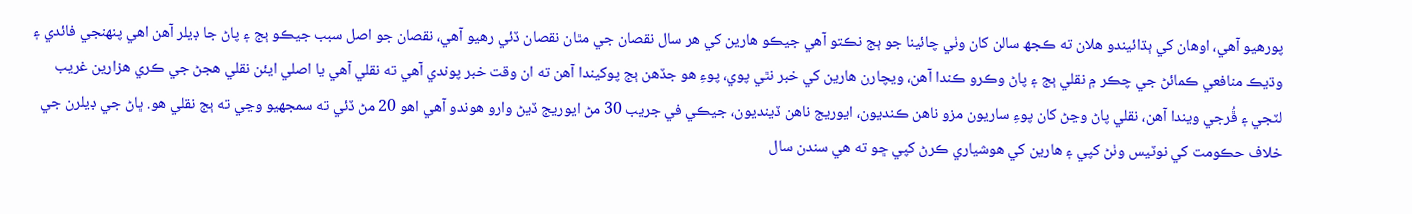پورھيو آھي، اوهان کي ٻڌائيندو هلان ته ڪجھ سالن کان وٺي چائينا جو ٻج نڪتو آھي جيڪو هارين کي هر سال نقصان جي مٿان نقصان ڏئي رهيو آھي، نقصان جو اصل سبب جيڪو ٻج ۽ پاڻ جا ڊيلر آھن اهي پنهنجي فائدي ۽ وڌيڪ منافعي ڪمائڻ جي چڪر ۾ نقلي ٻج ۽ پاڻ وڪرو ڪندا آھن، ويچارن هارين کي خبر نٿي پوي، پوءِ هو جڏھن ٻج پوکيندا آھن ته ان وقت خبر پوندي آھي ته نقلي آھي يا اصلي ايئن نقلي هجڻ جي ڪري هزارين غريب لٽجي ۽ ڦُرجي ويندا آھن، نقلي پاڻ وڃڻ کان پوءِ ساريون مزو ناهن ڪنديون، ايوريج ناهن ڏينديون، جيڪي في جريب 30 مڻ ايوريج ڏيڻ وارو هوندو آهي اهو 20 مڻ ڏئي ته سمجهيو وڃي ته ٻج نقلي هو. ڀاڻ جي ڊيلرن جي خلاف حڪومت کي نوٽيس وٺڻ کپي ۽ هارين کي هوشياري ڪرڻ کپي ڇو ته هي سندن سال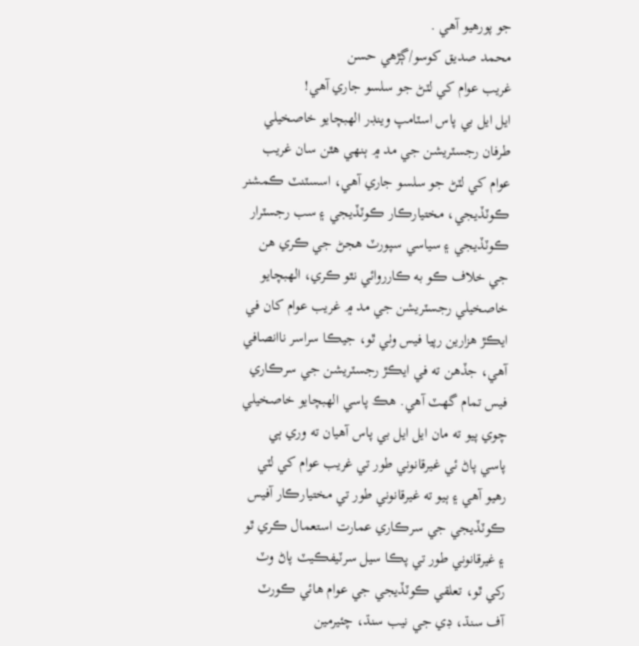جو پورهيو آھي .
محمد صديق کوسو/ڳڙھي حسن
غريب عوام کي لٽڻ جو سلسو جاري آھي!
ايل ايل بي پاس اسٽامپ وينڊر الھبچايو خاصخيلي طرفان رجسٽريشن جي مد ۾ ٻنھي ھٿن سان غريب عوام کي لٽڻ جو سلسو جاري آھي، اسسٽنٽ ڪمشنر ڪوٽڏيجي، مختيارڪار ڪوٽڏيجي ۽ سب رجسٽرار ڪوٽڏيجي ۽ سياسي سپورٽ ھجڻ جي ڪري ھن جي خلاف ڪو به ڪارروائي نٿو ڪري، الھبچايو خاصخيلي رجسٽريشن جي مد ۾ غريب عوام کان في ايڪڙ ھزارين رپيا فيس وٺي ٿو، جيڪا سراسر ناانصافي آھي، جڏھن ته في ايڪڙ رجسٽريشن جي سرڪاري فيس تمام گھٽ آھي. ھڪ پاسي الھبچايو خاصخيلي چوي پيو ته مان ايل ايل بي پاس آھيان ته وري ٻي پاسي پاڻ ئي غيرقانوني طور تي غريب عوام کي لٽي رھيو آھي ۽ ٻيو ته غيرقانوني طور تي مختيارڪار آفيس ڪوٽڏيجي جي سرڪاري عمارت استعمال ڪري ٿو ۽ غيرقانوني طور تي پڪا سيل سرٽيفڪيٽ پاڻ وٽ رکي ٿو، تعلقي ڪوٽڏيجي جي عوام ھائي ڪورٽ آف سنڌ، ڊي جي نيب سنڌ، چئيرمين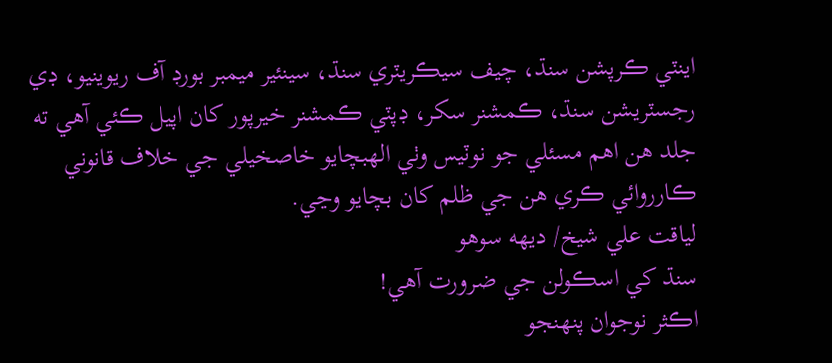اينٽي ڪرپشن سنڌ، چيف سيڪريٽري سنڌ، سينئير ميمبر بورڊ آف ريوينيو، ڊي رجسٽريشن سنڌ، ڪمشنر سکر، ڊپٽي ڪمشنر خيرپور کان اپيل ڪئي آھي ته جلد ھن اھم مسئلي جو نوٽيس وٺي الھبچايو خاصخيلي جي خلاف قانوني ڪارروائي ڪري ھن جي ظلم کان بچايو وڃي.
لياقت علي شيخ/ ديھه سوھو
سنڌ کي اسڪولن جي ضرورت آهي!
اڪثر نوجوان پنھنجو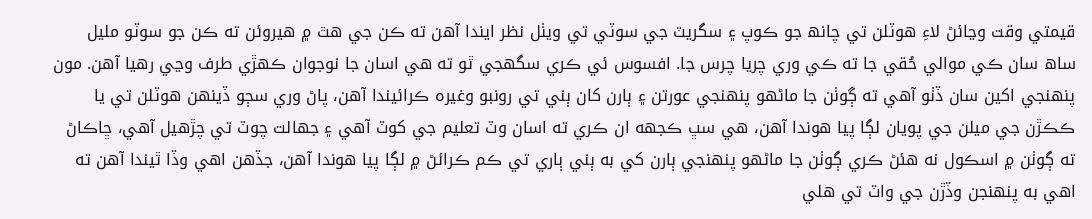قيمتي وقت وڃائڻ لاءِ ھوٽلن تي چانھ جو ڪوپ ۽ سگريٽ جي سوٽي تي ويٺل نظر ايندا آھن ته ڪن جي ھٿ ۾ ھيروئن ته ڪن جو سوٽو مليل ساھ سان ڪي موالي حُقي جا ته ڪي وري چريا چرس جا. افسوس ئي ڪري سگھجي ٿو ته ھي اسان جا نوجوان ڪھڙي طرف وڃي رھيا آھن. مون پنھنجي اکين سان ڏٺو آهي ته ڳوٺن جا ماڻھو پنهنجي عورتن ۽ ٻارن کان ٻني تي رونبو وغيره ڪرائيندا آھن، پاڻ وري سڄو ڏينھن ھوٽلن تي يا ڪڪڙن جي ميلن جي پويان لڳا پيا ھوندا آھن، ھي سڀ ڪجهه ان ڪري ته اسان وٽ تعليم جي کوٽ آھي ۽ جھالت چوٽ تي چڙهيل آھي، ڇاڪاڻ ته ڳوٺن ۾ اسڪول نه ھئڻ ڪري ڳوٺن جا ماڻھو پنھنجي ٻارن کي به ٻني ٻاري تي ڪم ڪرائڻ ۾ لڳا پيا ھوندا آھن، جڏھن اھي وڏا ٿيندا آھن ته اھي به پنھنجن وڏڙن جي واٽ تي ھلي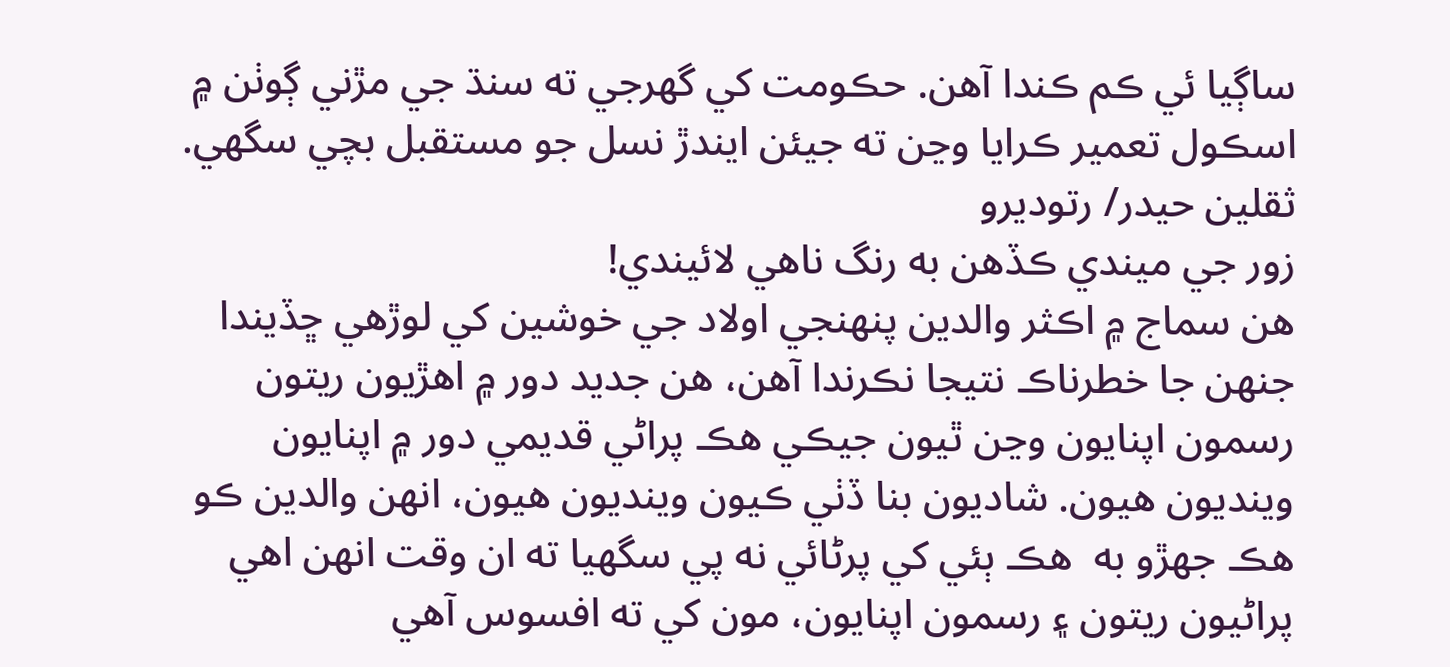ساڳيا ئي ڪم ڪندا آھن. حڪومت کي گھرجي ته سنڌ جي مڙني ڳوٺن ۾ اسڪول تعمير ڪرايا وڃن ته جيئن ايندڙ نسل جو مستقبل بچي سگھي.
ثقلين حيدر/ رتوديرو
زور جي ميندي ڪڏهن به رنگ ناهي لائيندي!
هن سماج ۾ اڪثر والدين پنهنجي اولاد جي خوشين کي لوڙهي ڇڏيندا جنهن جا خطرناڪ نتيجا نڪرندا آهن، هن جديد دور ۾ اهڙيون ريتون رسمون اپنايون وڃن ٿيون جيڪي هڪ پراڻي قديمي دور ۾ اپنايون وينديون هيون. شاديون بنا ڏٺي ڪيون وينديون هيون، انهن والدين ڪو هڪ جهڙو به  هڪ ٻئي کي پرڻائي نه پي سگهيا ته ان وقت انهن اهي پراڻيون ريتون ۽ رسمون اپنايون، مون کي ته افسوس آهي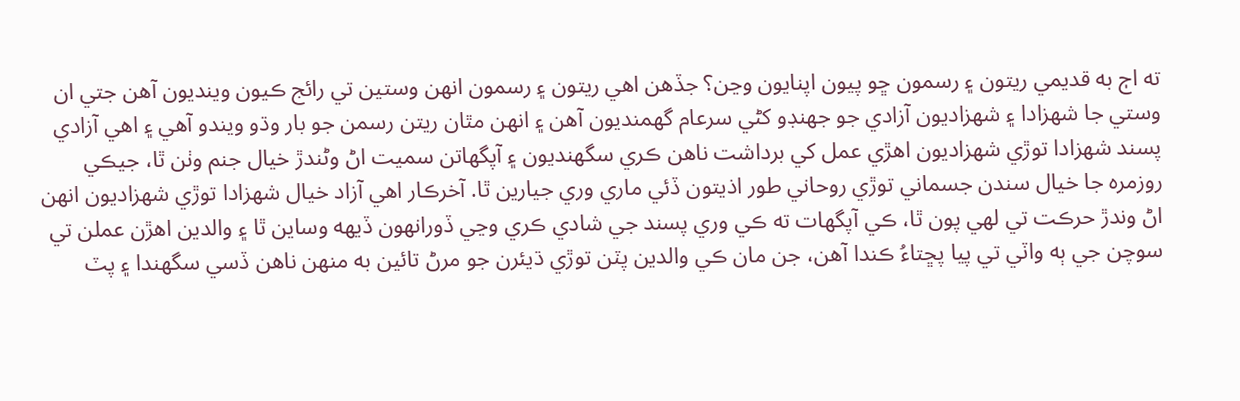ته اڄ به قديمي ريتون ۽ رسمون ڇو پيون اپنايون وڃن؟ جڏهن اهي ريتون ۽ رسمون انهن وستين تي رائج ڪيون وينديون آهن جتي ان وستي جا شهزادا ۽ شهزاديون آزادي جو جهنڊو کڻي سرعام گهمنديون آهن ۽ انهن مٿان ريتن رسمن جو بار وڌو ويندو آهي ۽ اهي آزادي پسند شهزادا توڙي شهزاديون اهڙي عمل کي برداشت ناهن ڪري سگهنديون ۽ آپگھاتن سميت اڻ وڻندڙ خيال جنم وٺن ٿا، جيڪي روزمره جا خيال سندن جسماني توڙي روحاني طور اذيتون ڏئي ماري وري جيارين ٿا. آخرڪار اهي آزاد خيال شهزادا توڙي شهزاديون انهن اڻ وندڙ حرڪت تي لهي پون ٿا، ڪي آپگھات ته ڪي وري پسند جي شادي ڪري وڃي ڏورانهون ڏيهه وساين ٿا ۽ والدين اهڙن عملن تي سوچن جي ٻه واٽي تي پيا پڇتاءُ ڪندا آهن، جن مان ڪي والدين پٽن توڙي ڌيئرن جو مرڻ تائين به منهن ناهن ڏسي سگهندا ۽ پٽ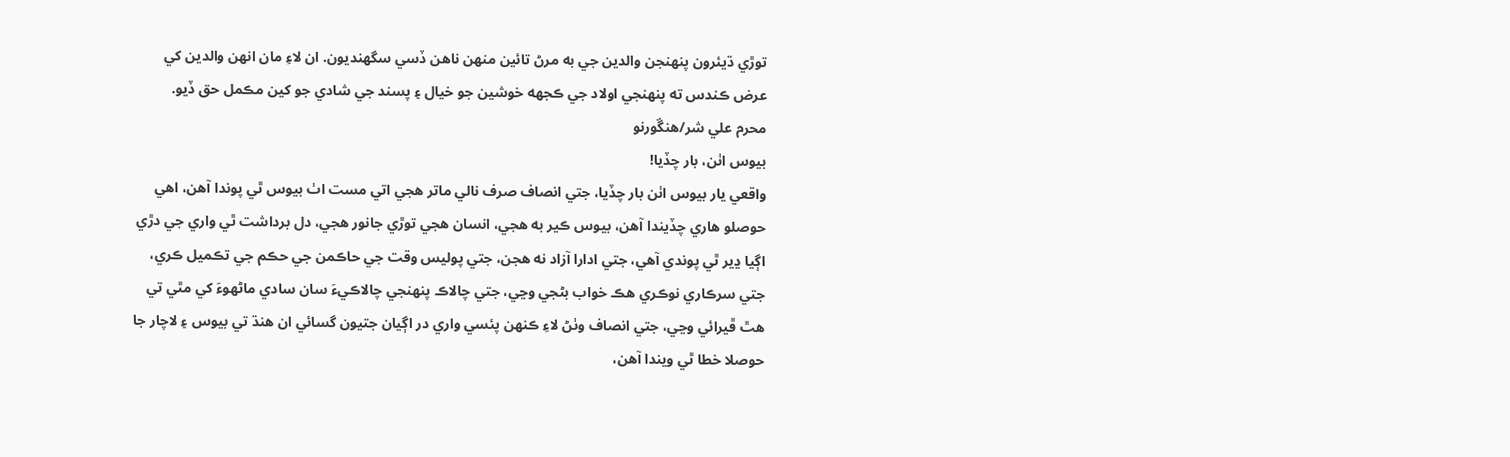توڙي ڌيئرون پنهنجن والدين جي به مرڻ تائين منهن ناهن ڏسي سگهنديون. ان لاءِ مان انهن والدين کي عرض ڪندس ته پنهنجي اولاد جي ڪجهه خوشين جو خيال ۽ پسند جي شادي جو کين مڪمل حق ڏيو.
محرم علي شر/هنڱورنو
بيوس اٺن، بار چڏيا!
واقعي يار بيوس اٺن بار چڏيا، جتي انصاف صرف نالي ماتر هجي اتي مست اٺ بيوس ٿي پوندا آھن، اهي حوصلو هاري چڏيندا آهن، بيوس ڪير به هجي، انسان هجي توڙي جانور هجي، دل برداشت ٿي واري جي دڙي اڳيا ڍير ٿي پوندي آھي، جتي ادارا آزاد نه هجن، جتي پوليس وقت جي حاڪمن جي حڪم جي تڪميل ڪري، جتي سرڪاري نوڪري هڪ خواب بڻجي وڃي، جتي چالاڪ پنهنجي چالاڪيءَ سان سادي ماڻهوءَ کي مٿي تي هٿ ڦيرائي وڃي، جتي انصاف وٺڻ لاءِ ڪنهن پئسي واري در اڳيان جتيون گسائي ان هنڌ تي بيوس ۽ لاچار جا حوصلا خطا ٿي ويندا آھن،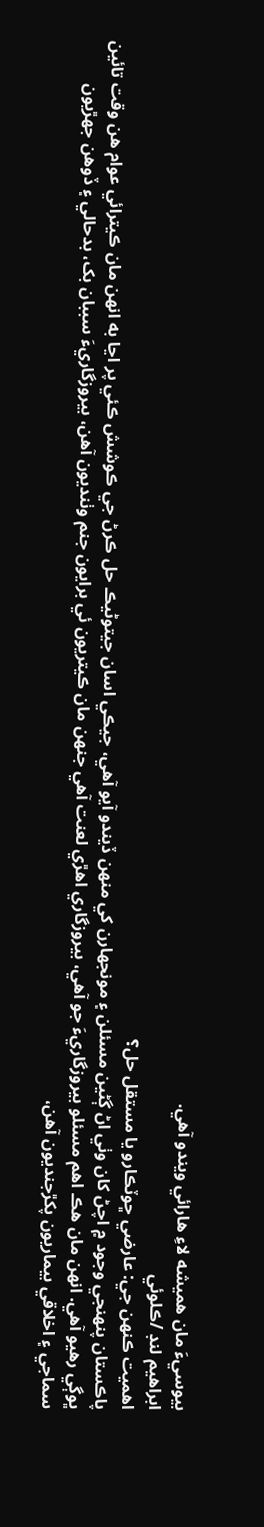بيوسيءَ مان هميشه لاءِ هارائي ويندو آهي.
ابراهيم لنڊ /ڪلوئي
اھميت ڪنهن جي: عارضي ڇوٽڪارو يا مستقل حل؟
پاڪستان پنهنجي وجود ۾ اچڻ کان وٺي اڻ ڳڻين مسئلن ۽ مونجھارن کي منهن ڏيندو آيو آھي، جيڪي اسان جيتوڻيڪ حل ڪرڻ جي ڪوشش ڪئي پر اڃا به انهن مان ڪيترائي عوام هن وقت تائين ڀوڳي رھيو آھي. انهن مان هڪ اھم مسئلو بيروزگاريءَ جو آھي، بيروزگاري اھڙي لعنت آھي جنهن مان ڪيتريون ئي برايون جنم وٺنديون آهن، بيروزگاريءَ سببان بک، بدحالي ۽ ڏوهن جهڙيون سماجي ۽ اخلاقي بيماريون پکڙجنديون آهن،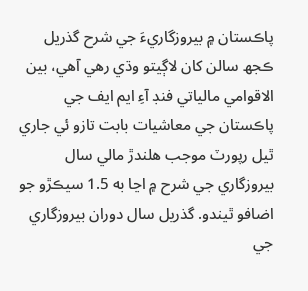پاڪستان ۾ بيروزگاريءَ جي شرح گذريل ڪجھ سالن کان لاڳيتو وڌي رھي آھي، بين الاقوامي مالياتي فنڊ آءِ ايم ايف جي پاڪستان جي معاشيات بابت تازو ئي جاري ٿيل رپورٽ موجب هلندڙ مالي سال بيروزگاري جي شرح ۾ اڃا به 1.5 سيڪڙو جو اضافو ٿيندو. گذريل سال دوران بيروزگاري جي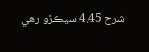شرح 4.45 سيڪڙو رھي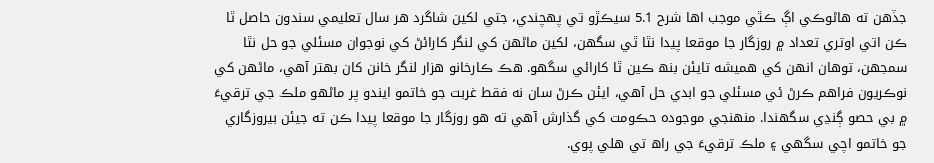جڏھن ته ھاڻوڪي اڳ ڪٿي موجب اھا شرح 5.1 سيڪڙو تي پهچندي، جتي لکين شاگرد ھر سال تعليمي سندون حاصل ٿا ڪن اتي اوتري تعداد ۾ روزگار جا موقعا پيدا نٿا ٿي سگھن، لکين ماڻهن کي لنگر کارائڻ کي نوجوان مسئلي جو حل نٿا سمجھن، توھان انھن کي ھميشه تايئن بنھ ڪين ٿا کارائي سگھو. ھڪ ڪارخانو ھزار لنگر خانن کان بهتر آھي، ماڻهن کي نوڪريون فراهم ڪرڻ ئي مسئلي جو ابدي حل آھي، ايئن ڪرڻ سان نه فقط غربت جو خاتمو ايندو پر ماڻهو ملڪ جي ترقيءَ ۾ بي حصو ڳنڍي سگھندا. منهنجي موجوده حڪومت کي گذارش آهي ته ھو روزگار جا موقعا پيدا ڪن ته جيئن بيروزگاري جو خاتمو اچي سگھي ۽ ملڪ ترقيءَ جي راھ تي هلي پوي.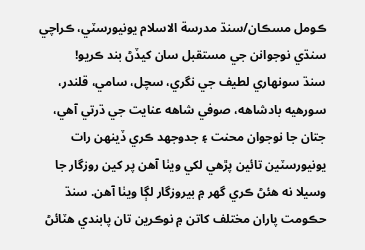ڪومل مسڪان/سنڌ مدرسة الاسلام يونيورسٽي، ڪراچي
سنڌي نوجوانن جي مستقبل سان کيڏڻ بند ڪريو!
سنڌ سونهاري لطيف جي نگري، سچل، سامي، قلندر، سورهيه بادشاهه، صوفي شاهه عنايت جي ڌرتي آهي، جتان جا نوجوان محنت ۽ جدوجهد ڪري ڏينهن رات يونيورسٽين تائين پڙهي لکي ويٺا آهن پر کين روزگار جا وسيلا نه هئڻ ڪري گهر ۾ بيروزگار لڳا ويٺا آهن. سنڌ حڪومت پاران مختلف کاتن ۾ نوڪرين تان پابندي هٽائڻ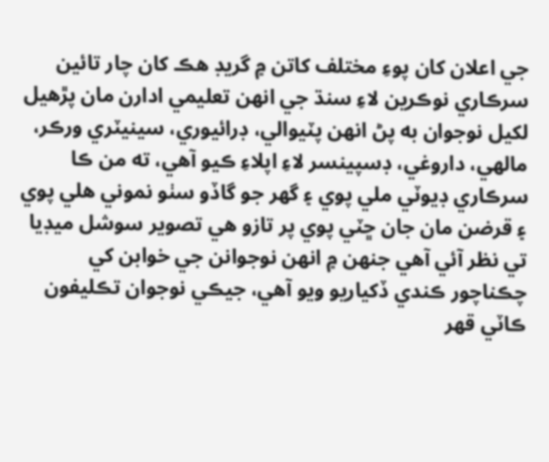جي اعلان کان پوءِ مختلف کاتن ۾ گريڊ هڪ کان چار تائين سرڪاري نوڪرين لاءِ سنڌ جي انهن تعليمي ادارن مان پڙهيل لکيل نوجوان به پڻ انهن پٽيوالي، ڊرائيوري، سينيٽري ورڪر، مالهي، داروغي، ڊسپينسر لاءِ اپلاءِ ڪيو آهي، ته من ڪا سرڪاري ڊيوٽي ملي پوي ۽ گهر جو گاڏو سٺو نموني هلي پوي ۽ قرضن مان جان ڇٽي پوي پر تازو هي تصوير سوشل ميڊيا تي نظر آئي آهي جنهن ۾ انهن نوجوانن جي خوابن کي چڪناچور ڪندي ڏکياريو ويو آهي، جيڪي نوجوان تڪليفون ڪاٽي قهر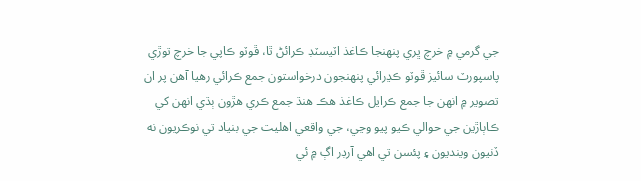جي گرمي ۾ خرچ ڀري پنهنجا ڪاغذ اٽيسٽڊ ڪرائڻ ٿا، ڦوٽو ڪاپي جا خرچ توڙي پاسپورٽ سائيز ڦوٽو ڪڍرائي پنهنجون درخواستون جمع ڪرائي رهيا آهن پر ان تصوير ۾ انهن جا جمع ڪرايل ڪاغذ هڪ هنڌ جمع ڪري هڙون ٻڌي انهن کي ڪاٻاڙين جي حوالي ڪيو پيو وڃي، جي واقعي اهليت جي بنياد تي نوڪريون نه ڏنيون وينديون ۽ پئسن تي اهي آرڊر اڳ ۾ ئي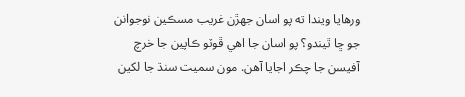ورهايا ويندا ته پو اسان جهڙن غريب مسڪين نوجوانن جو ڇا ٿيندو؟ پو اسان جا اهي ڦوٽو ڪاپين جا خرچ آفيسن جا چڪر اجايا آهن. مون سميت سنڌ جا لکين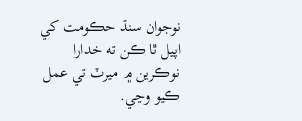نوجوان سنڌ حڪومت کي اپيل ٿا ڪن ته خدارا نوڪرين ۾ ميرٽ تي عمل ڪيو وڃي.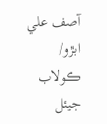آصف علي ابڙو/ ڪولاب جيئل